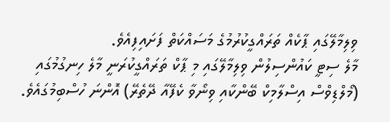ވިލިމާލޭގައި ޕާކެއް ތަރައްގީކުރުމުގެ މަސައްކަތް ފަށައިފިއެވެ.
މާލެ ސިޓީ ކައުންސިލުން ވިލިމާލޭގައި މި ޕާކް ތަރައްގީކުރަނީ މާލެ ހިނގުމުގައި (މޯލްޑިވްސް އިސްލާމިކް ބޭންކާއި ވިނޯވާ ކެފޭއާ ދޭތެރޭ) އޮންނަ ހުސްބިމުގައެވެ.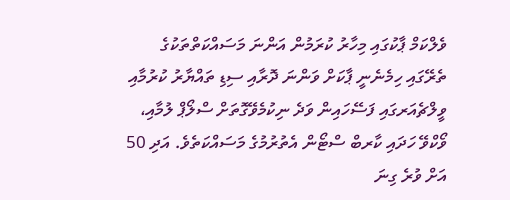ވެލްކަމް ޕާކުގައި މިހާރު ކުރަމުން އަންނަ މަސައްކަތްތަކުގެ ތެރޭގައި ހިމެނެނީ ޕާކަށް ވަންނަ ދޮރާއި ސިޑި ތައްޔާރު ކުރުމާއި ވީލްޗެއަރގައި ފަސޭހައިން ވަދެ ނިކުމެވޭގޮތަށް ސްލޯޕް ލުމާއި، ވޯކްވޭ ހަދައި ކާރބް ސްޓޯން އެތުރުމުގެ މަސައްކަތެވެ. އަދި 50 އަށް ވުރެ ގިނަ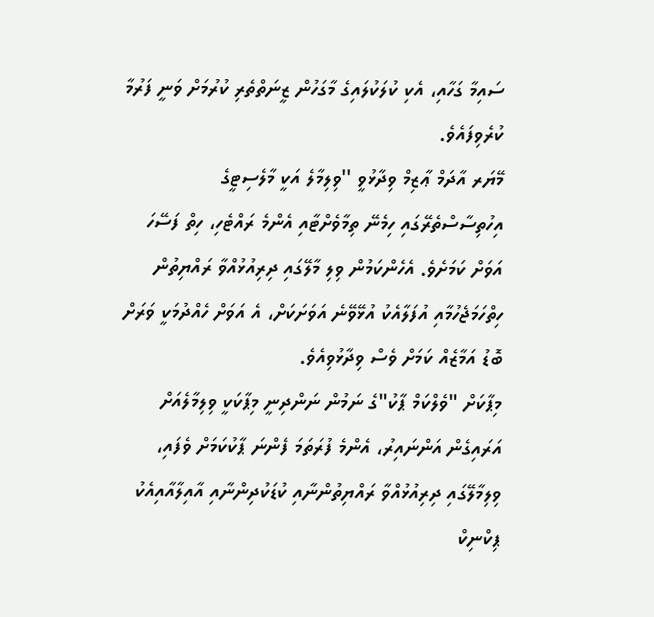ސައިމާ ގަހާއި، އެކި ކުލަކުލައިގެ މާގަހުން ޒީނަތްތެރި ކުރުމަށް ވަނީ ފަރުމާ ކުރެވިފައެވެ.
މޭޔަރ އާދަމް ޢާޒިމް ވިދާޅުވީ ''ވިލިމާލެ އަކީ މާލެސިޓީގެ އިހުތިސާސްތެރޭގައި ހިމެނޭ ތިމާވެށްޓާއި އެންމެ ރައްޓެހި، ހިތް ފަސޭހަ އަވަށް ކަމަށެވެ. އެހެންކަމުން ވިލި މާލޭގައި ދިރިއުޅުއްވާ ރައްޔިތުން ހިތްހަމަޖެހުމާއި އުފަލާއެކު އުޅޭވޭނެ އަވަށަކަށް، އެ އަވަށް ހެއްދުމަކީ ވަރަށް ބޮޑު އަމާޒެއް ކަމަށް ވެސް ވިދާޅުވިއެވެ.
މިޕާކަށް "ވެލްކަމް ޕާކު"ގެ ނަމުން ނަންދިނީ މިޕާކަކީ ވިލިމާލެއަށް އަރައިގެން އަންނައިރު، އެންމެ ފުރަތަމަ ފެންނަ ޕާކުކަމަށް ވެފައި، ވިލިމާލޭގައި ދިރިއުޅުއްވާ ރައްޔިތުންނާއި ކުޑަކުދިންނާއި އާއިލާއާއިއެކު ޕިކްނިކް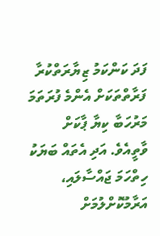ފަދަ ކަންކަމު ޒިޔާރަތްކުރާ ފަރާތްތަކަށް އެންމެ ފުރަތަމަ މަރުހަބާ ކިޔާ ޕާކަށް ވާތީއެވެ. އަދި އެތައް ބަޔަކު ހިތްހަމަ ޖައްސާލައި، އަރާމުކޮށްލުމަށް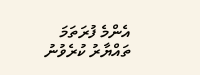އެންމެ ފުރަތަމަ ތައްޔާރު ކުރެވުނު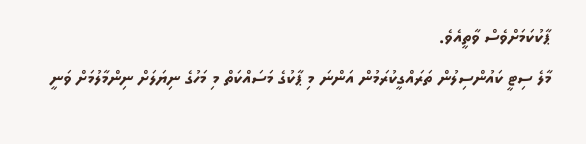ޕާކުކަމަށްވެސް ވާތީއެވެ.
މާލެ ސިޓީ ކައުންސިލުން ތަރައްގީކުރަމުން އަންނަ މި ޕާކުގެ މަސައްކަތް މި މަހުގެ ނިޔަލަށް ނިންމާލުމަށް ވަނީ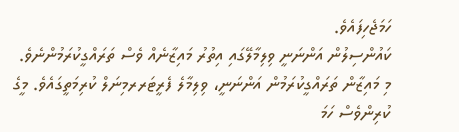ހަމަޖެހިފައެވެ.
ކައުންސިލުން އަންނަނީ ވިލިމާލޭގައި އިތުރު މައިޒާނެއް ވެސް ތަރައްގީކުރަމުންނެވެ. މި މައިޒާން ތަރައްގީކުރަމުން އަންނަނީ، ވިލިމާލެ ފެރީޓަރރމިނަލް ކުރިމަތީގައެވެ. މީގެ ކުރިންވެސް ހަމަ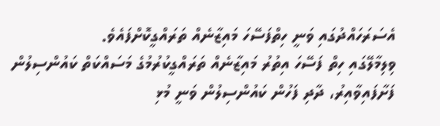އެސަރަހައްދުގައި ވަނީ ހިތްފަސޭހަ މައިޒާނެއް ތަރައްގީކޮށްފައެވެ.
ވިލިމާލޭގައި ހިތް ފަސޭހަ އިތުރު މައިޒާނެއް ތަރައްގީކުރުމުގެ މަސައްކަތް ކައުންސިލުން ފަށާފައިވާއިރު، ދާދި ފަހުން ކައުންސިލުން ވަނީ މުޅި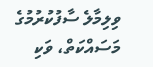ވިލިމާލެ ސާފުކުރުމުގެ މަސައްކަތް، ވަކި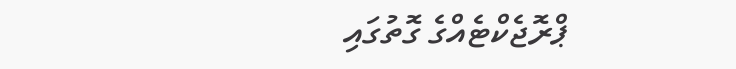ޕްރޮޖެކްޓެއްގެ ގޮތުގައި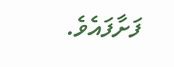ފަށާފައެވެ.